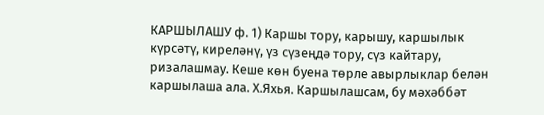КАРШЫЛАШУ ф. 1) Каршы тору, карышу, каршылык күрсәтү, киреләнү, үз сүзеңдә тору, сүз кайтару, ризалашмау. Кеше көн буена төрле авырлыклар белән каршылаша ала. Х.Яхья. Каршылашсам, бу мәхәббәт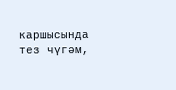каршысында тез чүгәм,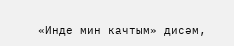«Инде мин качтым» дисәм,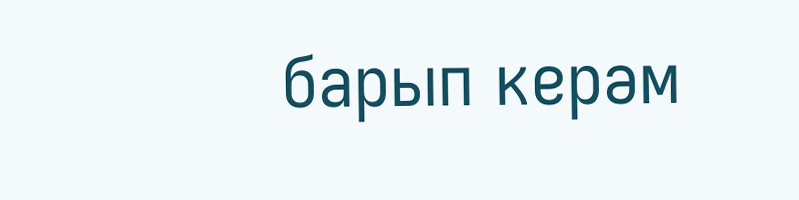барып керәм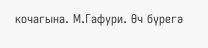кочагына. М.Гафури. Өч бүрегә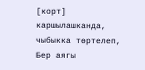[корт] каршылашканда, чыбыкка төртелеп, Бер аягы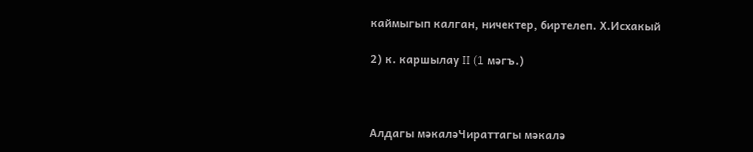каймыгып калган, ничектер, биртелеп. Х.Исхакый

2) к. каршылау II (1 мәгъ.)



Алдагы мәкаләЧираттагы мәкалә